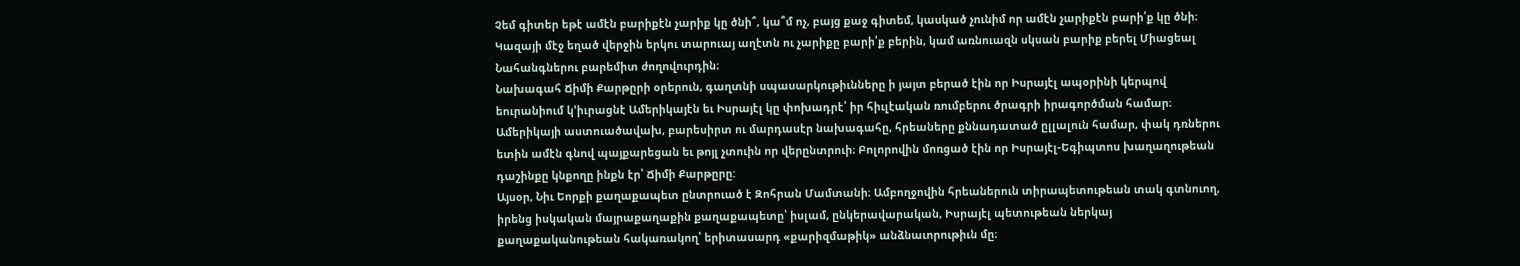Չեմ գիտեր եթէ ամէն բարիքէն չարիք կը ծնի՞, կա՞մ ոչ, բայց քաջ գիտեմ, կասկած չունիմ որ ամէն չարիքէն բարի՛ք կը ծնի։
Կազայի մէջ եղած վերջին երկու տարուայ աղէտն ու չարիքը բարի՛ք բերին, կամ առնուազն սկսան բարիք բերել Միացեալ Նահանգներու բարեմիտ ժողովուրդին։
Նախագահ Ճիմի Քարթըրի օրերուն, գաղտնի սպասարկութիւնները ի յայտ բերած էին որ Իսրայէլ ապօրինի կերպով եուրանիում կ’իւրացնէ Ամերիկայէն եւ Իսրայէլ կը փոխադրէ՝ իր հիւլէական ռումբերու ծրագրի իրագործման համար։ Ամերիկայի աստուածավախ, բարեսիրտ ու մարդասէր նախագահը, հրեաները քննադատած ըլլալուն համար, փակ դռներու ետին ամէն գնով պայքարեցան եւ թոյլ չտուին որ վերընտրուի։ Բոլորովին մոռցած էին որ Իսրայէլ-Եգիպտոս խաղաղութեան դաշինքը կնքողը ինքն էր՝ Ճիմի Քարթըրը:
Այսօր, Նիւ Եորքի քաղաքապետ ընտրուած է Զոհրան Մամտանի։ Ամբողջովին հրեաներուն տիրապետութեան տակ գտնուող, իրենց իսկական մայրաքաղաքին քաղաքապետը՝ իսլամ, ընկերավարական, Իսրայէլ պետութեան ներկայ քաղաքականութեան հակառակող՝ երիտասարդ «քարիզմաթիկ» անձնաւորութիւն մը։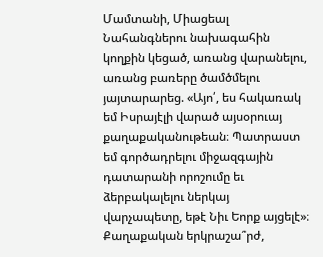Մամտանի, Միացեալ Նահանգներու նախագահին կողքին կեցած, առանց վարանելու, առանց բառերը ծամծմելու յայտարարեց. «Այո՛, ես հակառակ եմ Իսրայէլի վարած այսօրուայ քաղաքականութեան։ Պատրաստ եմ գործադրելու միջազգային դատարանի որոշումը եւ ձերբակալելու ներկայ վարչապետը, եթէ Նիւ Եորք այցելէ»։
Քաղաքական երկրաշա՞րժ,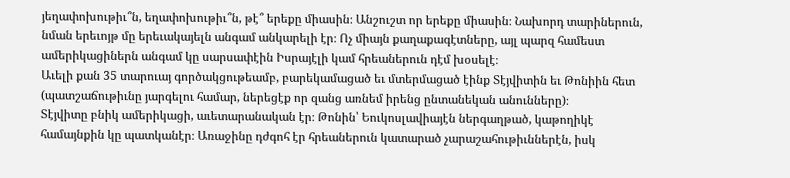յեղափոխութիւ՞ն, եղափոխութիւ՞ն, թէ՞ երեքը միասին։ Անշուշտ որ երեքը միասին։ Նախորդ տարիներուն, նման երեւոյթ մը երեւակայելն անգամ անկարելի էր։ Ոչ միայն քաղաքագէտները, այլ պարզ համեստ ամերիկացիներն անգամ կը սարսափէին Իսրայէլի կամ հրեաներուն դէմ խօսելէ։
Աւելի քան 35 տարուայ գործակցութեամբ, բարեկամացած եւ մտերմացած էինք Տէյվիտին եւ Թոնիին հետ (պատշաճութիւնը յարգելու համար, ներեցէք որ զանց առնեմ իրենց ընտանեկան անունները)։
Տէյվիտը բնիկ ամերիկացի, աւետարանական էր։ Թոնին՝ Եուկոսլավիայէն ներգաղթած, կաթողիկէ համայնքին կը պատկանէր։ Առաջինը դժգոհ էր հրեաներուն կատարած չարաշահութիւններէն, իսկ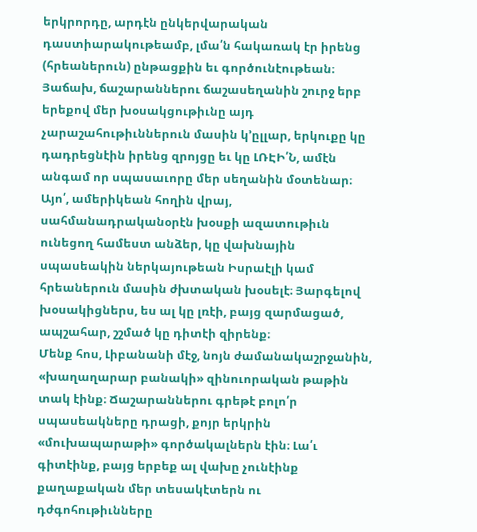երկրորդը, արդէն ընկերվարական դաստիարակութեամբ, լմա՛ն հակառակ էր իրենց (հրեաներուն) ընթացքին եւ գործունէութեան։
Յաճախ, ճաշարաններու ճաշասեղանին շուրջ երբ երեքով մեր խօսակցութիւնը այդ չարաշահութիւններուն մասին կ’ըլլար, երկուքը կը դադրեցնէին իրենց զրոյցը եւ կը ԼՌԷԻ՛Ն, ամէն անգամ որ սպասաւորը մեր սեղանին մօտենար։ Այո՛, ամերիկեան հողին վրայ, սահմանադրականօրէն խօսքի ազատութիւն ունեցող համեստ անձեր, կը վախնային սպասեակին ներկայութեան Իսրաէլի կամ հրեաներուն մասին ժխտական խօսելէ։ Յարգելով խօսակիցներս, ես ալ կը լռէի, բայց զարմացած, ապշահար, շշմած կը դիտէի զիրենք։
Մենք հոս, Լիբանանի մէջ, նոյն ժամանակաշրջանին, «խաղաղարար բանակի» զինուորական թաթին տակ էինք։ Ճաշարաններու գրեթէ բոլո՛ր սպասեակները դրացի, քոյր երկրին «մուխապարաթի» գործակալներն էին։ Լա՛ւ գիտէինք, բայց երբեք ալ վախը չունէինք քաղաքական մեր տեսակէտերն ու դժգոհութիւնները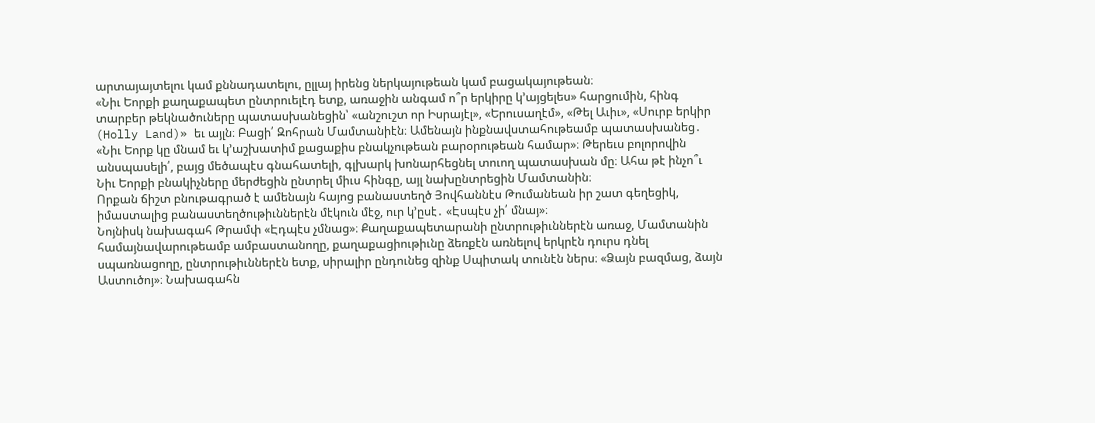արտայայտելու կամ քննադատելու, ըլլայ իրենց ներկայութեան կամ բացակայութեան։
«Նիւ Եորքի քաղաքապետ ընտրուելէդ ետք, առաջին անգամ ո՞ր երկիրը կ’այցելես» հարցումին, հինգ տարբեր թեկնածուները պատասխանեցին՝ «անշուշտ որ Իսրայէլ», «Երուսաղէմ», «Թել Աւիւ», «Սուրբ երկիր (Holly Land)» եւ այլն։ Բացի՛ Զոհրան Մամտանիէն։ Ամենայն ինքնավստահութեամբ պատասխանեց․ «Նիւ Եորք կը մնամ եւ կ’աշխատիմ քացաքիս բնակչութեան բարօրութեան համար»։ Թերեւս բոլորովին անսպասելի՛, բայց մեծապէս գնահատելի, գլխարկ խոնարհեցնել տուող պատասխան մը։ Ահա թէ ինչո՞ւ Նիւ Եորքի բնակիչները մերժեցին ընտրել միւս հինգը, այլ նախընտրեցին Մամտանին։
Որքան ճիշտ բնութագրած է ամենայն հայոց բանաստեղծ Յովհաննէս Թումանեան իր շատ գեղեցիկ, իմաստալից բանաստեղծութիւններէն մէկուն մէջ, ուր կ’ըսէ․ «Էսպէս չի՛ մնայ»։
Նոյնիսկ նախագահ Թրամփ «Էդպէս չմնաց»։ Քաղաքապետարանի ընտրութիւններէն առաջ, Մամտանին համայնավարութեամբ ամբաստանողը, քաղաքացիութիւնը ձեռքէն առնելով երկրէն դուրս դնել սպառնացողը, ընտրութիւններէն ետք, սիրալիր ընդունեց զինք Սպիտակ տունէն ներս։ «Ձայն բազմաց, ձայն Աստուծոյ»։ Նախագահն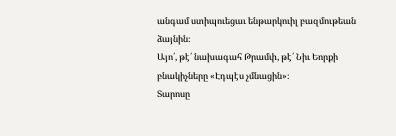անգամ ստիպուեցաւ ենթարկուիլ բազմութեան ձայնին։
Այո՛, թէ՛ նախագահ Թրամփ, թէ՛ Նիւ Եորքի բնակիչները «Էդպէս չմնացին»։
Տարոսը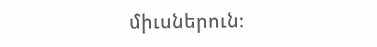միւսներուն։